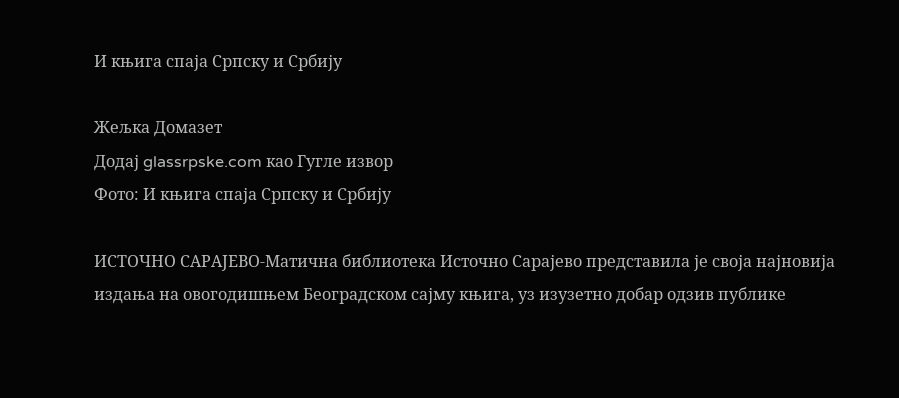И књига спаја Српску и Србију

Жељка Домазет
Додај glassrpske.com као Гугле извор
Фото: И књига спаја Српску и Србију

ИСТОЧНО САРАЈЕВО-Матичнa библиотека Источно Сарајево представила је своја најновија издања на овогодишњем Београдском сајму књига, уз изузетно добар одзив публике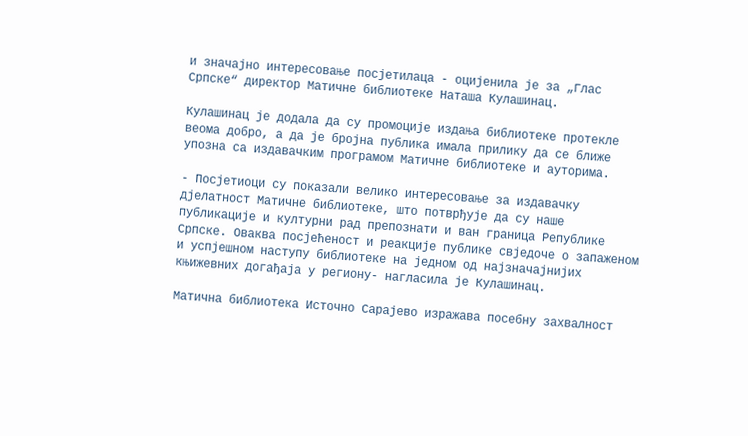и значајно интересовање посјетилаца - оцијенила је за „Глас Српске“ директор Матичне библиотеке Наташа Кулашинац.

Кулашинац је додала да су промоције издања библиотеке протекле веома добро, а да је бројна публика имала прилику да се ближе упозна са издавачким програмом Матичне библиотеке и ауторима.

- Посјетиоци су показали велико интересовање за издавачку дјелатност Матичнe библиотеке, што потврђује да су наше публикације и културни рад препознати и ван граница Републике Српске. Оваква посјећеност и реакције публике свједоче о запаженом и успјешном наступу библиотеке на једном од најзначајнијих књижевних догађаја у региону- нагласила је Кулашинац.

Матичнa библиотека Источно Сарајево изражава посебну захвалност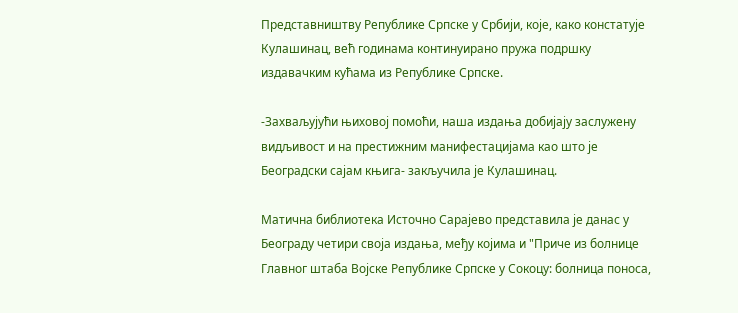Представништву Републике Српске у Србији, које, како констатује Кулашинац, већ годинама континуирано пружа подршку издавачким кућама из Републике Српске.

-Захваљујући њиховој помоћи, наша издања добијају заслужену видљивост и на престижним манифестацијама као што је Београдски сајам књига- закључила је Кулашинац.

Матична библиотека Источно Сарајево представила је данас у Београду четири своја издања, међу којима и "Приче из болнице Главног штаба Војске Републике Српске у Сокоцу: болница поноса,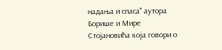надања и спаса" аутора Борише и Мире Стојановићa која говори о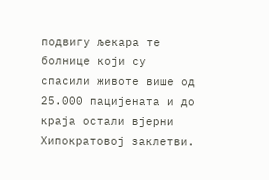подвигу љекара те болнице који су спасили животе више од 25.000 пацијената и до краја остали вјерни Хипократовој заклетви.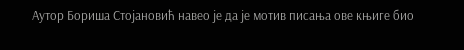Аутор Бориша Стојановић навео је да је мотив писања ове књиге био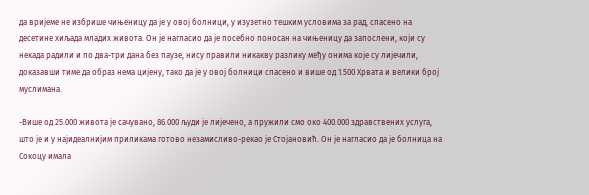да вријеме не избрише чињеницу да је у овој болници, у изузетно тешким условима за рад, спасено на десетине хиљада младих живота. Он је нагласио да је посебно поносан на чињеницу да запослени, који су некада радили и по два-три дана без паузе, нису правили никакву разлику међу онима које су лијечили, доказавши тиме да образ нема цијену, тако да је у овој болници спасено и више од 1.500 Хрвата и велики број муслимана.

-Више од 25.000 живота је сачувано, 86.000 људи је лијечено, а пружили смо око 400.000 здравствених услуга, што је и у најидеалнијим приликама готово незамисливо-рекао је Стојановић. Он је нагласио да је болница на Сокоцу имала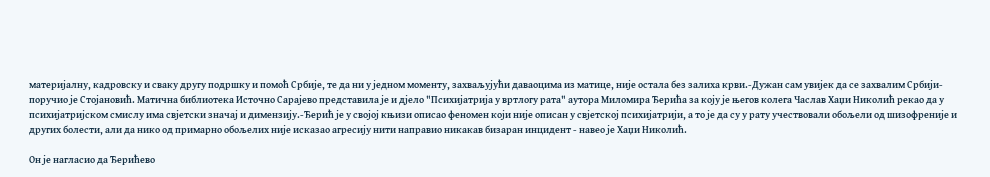материјалну, кадровску и сваку другу подршку и помоћ Србије, те да ни у једном моменту, захваљујући даваоцима из матице, није остала без залиха крви.-Дужан сам увијек да се захвалим Србији- поручио је Стојановић. Матична библиотека Источно Сарајево представила је и дјело "Психијатрија у вртлогу рата" аутора Миломира Ђерића за коју је његов колега Часлав Хаџи Николић рекао да у психијатријском смислу има свјетски значај и димензију.-Ђерић је у својој књизи описао феномен који није описан у свјетској психијатрији, а то је да су у рату учествовали обољели од шизофреније и других болести, али да нико од примарно обољелих није исказао агресију нити направио никакав бизаран инцидент - навео је Хаџи Николић.

Он је нагласио да Ђерићево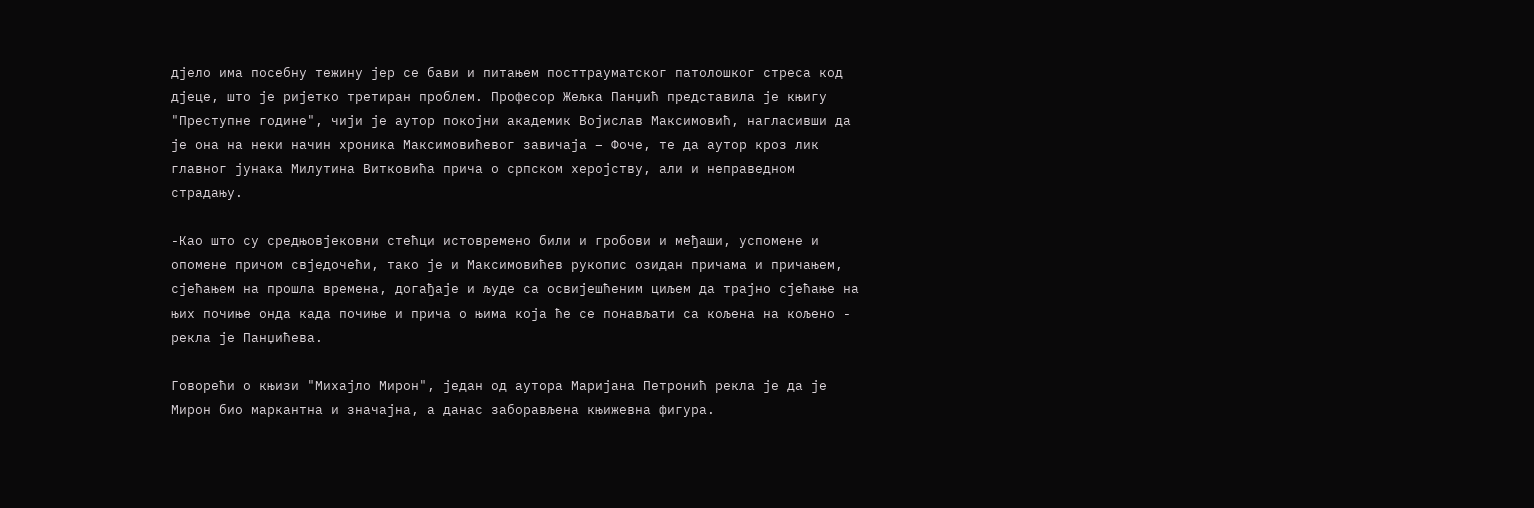дјело има посебну тежину јер се бави и питањем посттрауматског патолошког стреса код дјеце, што је ријетко третиран проблем. Професор Жељка Панџић представила је књигу "Преступне године", чији је аутор покојни академик Војислав Максимовић, нагласивши да је она на неки начин хроника Максимовићевог завичаја – Фоче, те да аутор кроз лик главног јунака Милутина Витковића прича о српском херојству, али и неправедном страдању.

-Као што су средњовјековни стећци истовремено били и гробови и међаши, успомене и опомене причом свједочећи, тако је и Максимовићев рукопис озидан причама и причањем, сјећањем на прошла времена, догађаје и људе са освијешћеним циљем да трајно сјећање на њих почиње онда када почиње и прича о њима која ће се понављати са кољена на кољено - рекла је Панџићева.

Говорећи о књизи "Михајло Мирон", један од аутора Маријана Петронић рекла је да је Мирон био маркантна и значајна, а данас заборављена књижевна фигура.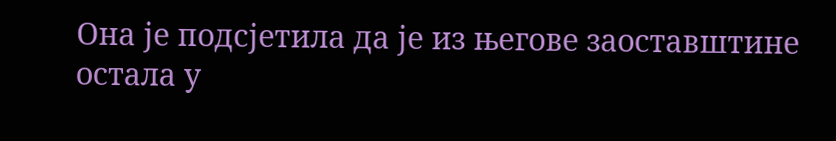Она је подсјетила да је из његове заоставштине остала у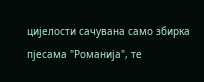цијелости сачувана само збирка пјесама "Романија", те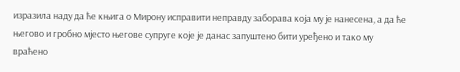изразила наду да ће књига о Мирону исправити неправду заборава која му је нанесена, а да ће његово и гробно мјесто његове супруге које је данас запуштено бити уређено и тако му враћено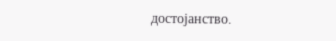достојанство.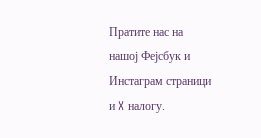Пратите нас на нашој Фејсбук и Инстаграм страници и X налогу.